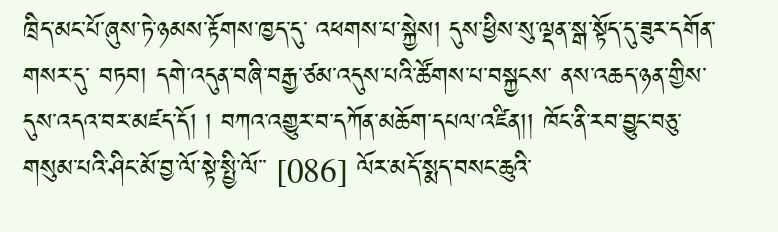ཁྲིད་མང་པོ་ཞུས་ཏེ་ཉམས་རྟོགས་ཁྱད་དུ་ འཕགས་པ་སྐྱེས། དུས་ཕྱིས་སུ་ལྡན་སྒ་སྟོད་དུ་ཟུར་དགོན་གསར་དུ་ བཏབ། དགེ་འདུན་བཞི་བརྒྱ་ཙམ་འདུས་པའི་ཚོགས་པ་བསྐྱངས་ ནས་འཆད་ཉན་གྱིས་དུས་འདའ་བར་མཛད་དོ། ། བཀའ་འགྱུར་བ་དཀོན་མཆོག་དཔལ་འཛིན།། ཁོང་ནི་རབ་བྱུང་བཅུ་གསུམ་པའི་ཤིང་མོ་བྱ་ལོ་སྟེ་སྤྱི་ལོ་་ [086] ལོར་མདོ་སྨད་བསང་ཆུའི་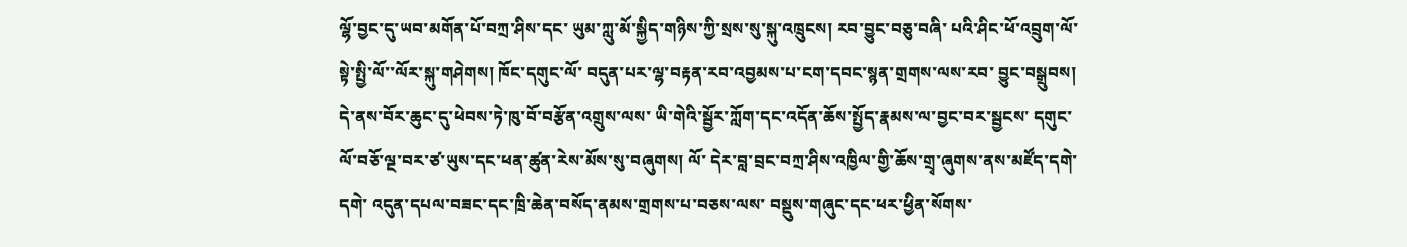ལྷོ་བྱང་དུ་ཡབ་མགོན་པོ་བཀྲ་ཤིས་དང་ ཡུམ་ཀླུ་མོ་སྐྱིད་གཉིས་ཀྱི་སྲས་སུ་སྐུ་འཁྲུངས། རབ་བྱུང་བཅུ་བཞི་ པའི་ཤིང་ཕོ་འབྲུག་ལོ་སྟེ་སྤྱི་ལོ་་ལོར་སྐུ་གཤེགས། ཁོང་དགུང་ལོ་ བདུན་པར་ལྷ་བརྟན་རབ་འབྱམས་པ་ངག་དབང་སྙན་གྲགས་ལས་རབ་ བྱུང་བསྒྲུབས། དེ་ནས་བོར་ཆུང་དུ་ཕེབས་ཏེ་ཁུ་བོ་བརྩོན་འགྲུས་ལས་ ཡི་གེའི་སྦྱོར་ཀློག་དང་འདོན་ཆོས་སྤྱོད་རྣམས་ལ་བྱང་བར་སྦྱངས་ དགུང་ལོ་བཅོ་ལྔ་བར་ཙ་ཡུས་དང་ཕན་ཚུན་རེས་མོས་སུ་བཞུགས། ལོ་ དེར་བླ་བྲང་བཀྲ་ཤིས་འཁྱིལ་གྱི་ཆོས་གྲྭ་ཞུགས་ནས་མཛོད་དགེ་དགེ་ འདུན་དཔལ་བཟང་དང་ཁྲི་ཆེན་བསོད་ནམས་གྲགས་པ་བཅས་ལས་ བསྡུས་གཞུང་དང་ཕར་ཕྱིན་སོགས་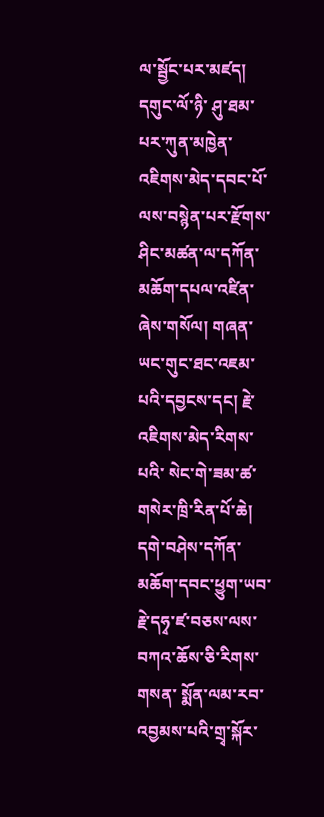ལ་སྦྱོང་པར་མཛད། དགུང་ལོ་ཉི་ ཤུ་ཐམ་པར་ཀུན་མཁྱེན་འཇིགས་མེད་དབང་པོ་ལས་བསྙེན་པར་རྫོགས་ ཤིང་མཚན་ལ་དཀོན་མཆོག་དཔལ་འཛིན་ཞེས་གསོལ། གཞན་ཡང་གུང་ཐང་འཇམ་པའི་དབྱངས་དང། རྗེ་འཇིགས་མེད་རིགས་པའི་ སེང་གེ་ཟམ་ཚ་གསེར་ཁྲི་རིན་པོ་ཆེ། དགེ་བཤེས་དཀོན་མཆོག་དབང་ཕྱུག་ཡབ་རྗེ་དཧྭ་ཛ་བཅས་ལས་བཀའ་ཆོས་ཅི་རིགས་གསན་ སྨོན་ལམ་རབ་འབྱམས་པའི་གྲྭ་སྐོར་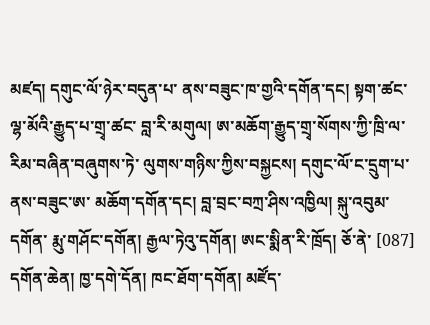མཛད། དགུང་ལོ་ཉེར་བདུན་པ་ ནས་བཟུང་ཁ་གྱའི་དགོན་དང། སྟག་ཚང་ལྷ་མོའི་རྒྱུད་པ་གྲྭ་ཚང་ བླ་རི་མགུལ། ཨ་མཆོག་རྒྱུད་གྲྭ་སོགས་ཀྱི་ཁྲི་ལ་རིམ་བཞིན་བཞུགས་ཏེ་ ལུགས་གཉིས་ཀྱིས་བསྐྱངས། དགུང་ལོ་ང་དྲུག་པ་ནས་བཟུང་ཨ་ མཆོག་དགོན་དང། བླ་བྲང་བཀྲ་ཤིས་འཁྱིལ། སྐུ་འབུམ་དགོན་ རྨུ་གཤོང་དགོན། རྒྱལ་ཏེའུ་དགོན། ཨང་སྨིན་རི་ཁྲོད། ཅོ་ནེ་ [087] དགོན་ཆེན། ཁྱ་དགེ་དོན། ཁང་ཐོག་དགོན། མཛོད་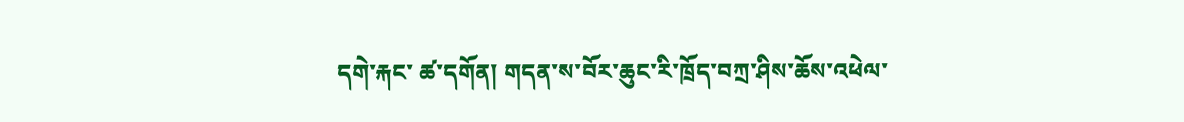དགེ་རྐང་ ཚ་དགོན། གདན་ས་བོར་ཆུང་རི་ཁྲོད་བཀྲ་ཤིས་ཆོས་འཕེལ་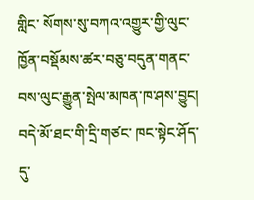གླིང་ སོགས་སུ་བཀའ་འགྱུར་གྱི་ལུང་ཁྱོན་བསྡོམས་ཚར་བཅུ་བདུན་གནང་ བས་ལུང་རྒྱུན་སྤེལ་མཁན་ཁ་ཤས་བྱུང། བདེ་མོ་ཐང་གི་དྲི་གཙང་ ཁང་སྟེང་ཤོད་དུ་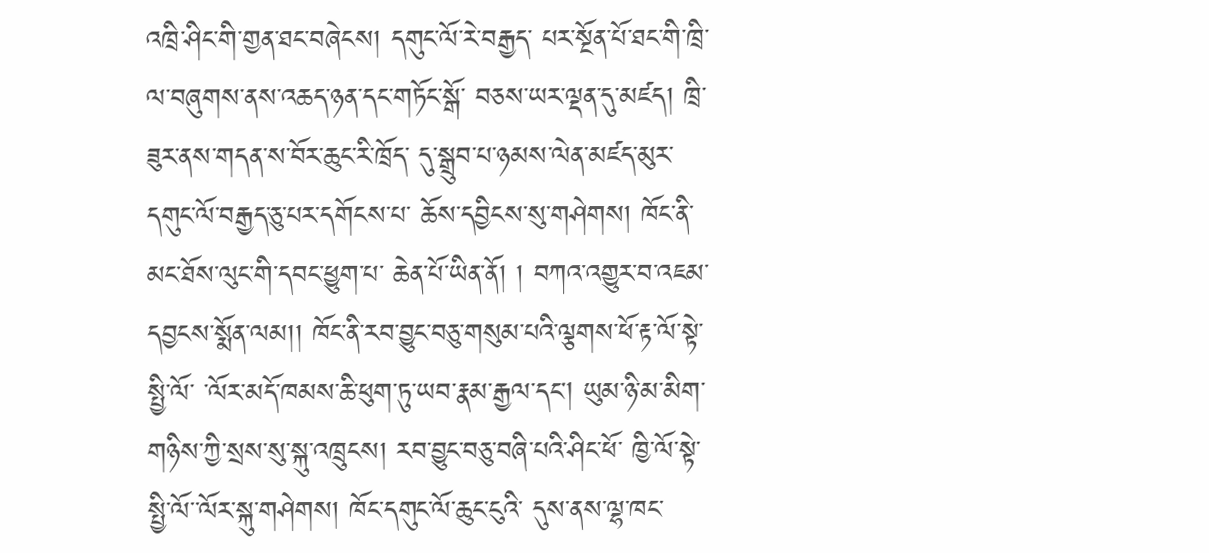འཁྲི་ཤིང་གི་གྱན་ཐང་བཞེངས། དགུང་ལོ་རེ་བརྒྱད་ པར་སྔོན་པོ་ཐང་གི་ཁྲི་ལ་བཞུགས་ནས་འཆད་ཉན་དང་གཏོང་སྒོ་ བཅས་ཡར་ལྡན་དུ་མཛད། ཁྲི་ཟུར་ནས་གདན་ས་བོར་ཆུང་རི་ཁྲོད་ དུ་སྒྲུབ་པ་ཉམས་ལེན་མཛད་མུར་དགུང་ལོ་བརྒྱད་ཅུ་པར་དགོངས་པ་ ཆོས་དབྱིངས་སུ་གཤེགས། ཁོང་ནི་མང་ཐོས་ལུང་གི་དབང་ཕྱུག་པ་ ཆེན་པོ་ཡིན་ནོ། ། བཀའ་འགྱུར་བ་འཇམ་དབྱངས་སྨོན་ལམ།། ཁོང་ནི་རབ་བྱུང་བཅུ་གསུམ་པའི་ལྕགས་ཕོ་རྟ་ལོ་སྟེ་སྤྱི་ལོ་ ་ལོར་མདོ་ཁམས་ཆི་ཕུག་ཏུ་ཡབ་རྣམ་རྒྱལ་དང། ཡུམ་ཉི་མ་མིག་གཉིས་ཀྱི་སྲས་སུ་སྐུ་འཁྲུངས། རབ་བྱུང་བཅུ་བཞི་པའི་ཤིང་ཕོ་ ཁྱི་ལོ་སྟེ་སྤྱི་ལོ་་ལོར་སྐུ་གཤེགས། ཁོང་དགུང་ལོ་ཆུང་ངུའི་ དུས་ནས་ལྷ་ཁང་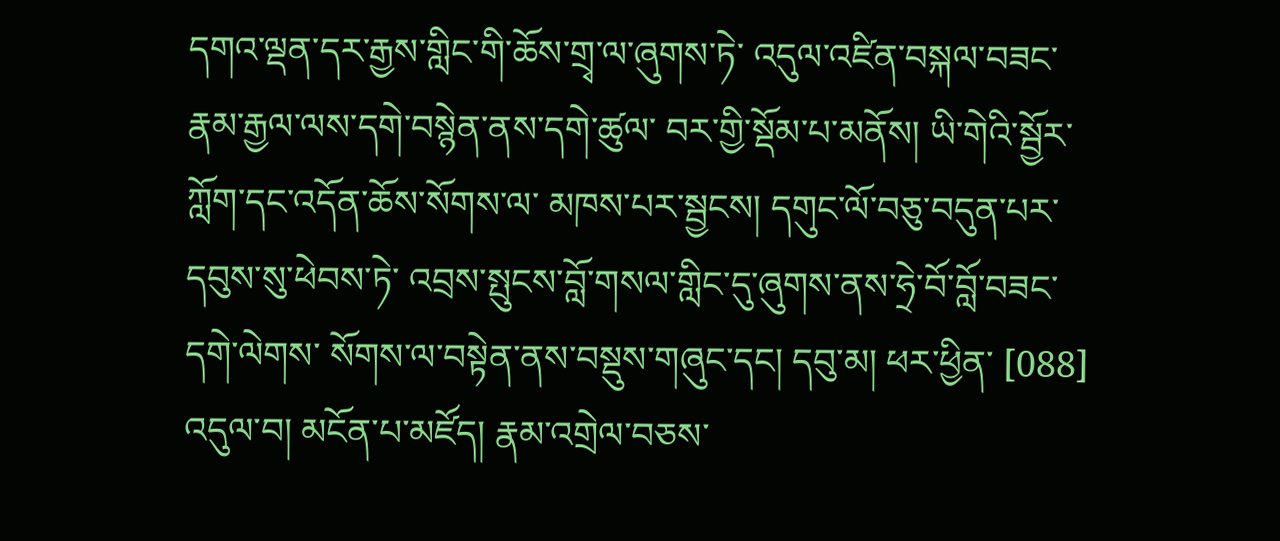དགའ་ལྡན་དར་རྒྱས་གླིང་གི་ཆོས་གྲྭ་ལ་ཞུགས་ཏེ་ འདུལ་འཛིན་བསྐལ་བཟང་རྣམ་རྒྱལ་ལས་དགེ་བསྙེན་ནས་དགེ་ཚུལ་ བར་གྱི་སྡོམ་པ་མནོས། ཡི་གེའི་སྦྱོར་ཀློག་དང་འདོན་ཆོས་སོགས་ལ་ མཁས་པར་སྦྱངས། དགུང་ལོ་བཅུ་བདུན་པར་དབུས་སུ་ཕེབས་ཏེ་ འབྲས་སྤུངས་བློ་གསལ་གླིང་དུ་ཞུགས་ནས་ཧྲེ་བོ་བློ་བཟང་དགེ་ལེགས་ སོགས་ལ་བསྟེན་ནས་བསྡུས་གཞུང་དང། དབུ་མ། ཕར་ཕྱིན་ [088] འདུལ་བ། མངོན་པ་མཛོད། རྣམ་འགྲེལ་བཅས་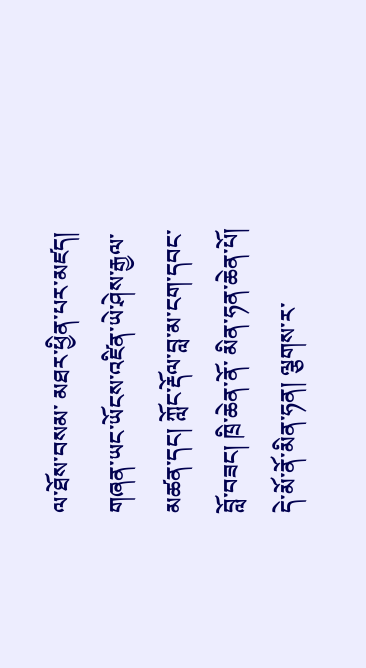ལ་ཐོས་བསམ་ མཐར་ཕྱིན་པར་མཛད། གཞན་ཡང་ཡོངས་འཛིན་ཡེ་ཤེས་རྒྱལ་ མཚན་དང། ཀློང་རྡོལ་བླ་མ་ངག་དབང་བློ་བཟང། ཁྲི་ཆེན་ནོ་ མིན་ཧན་ཆེན་པོ། དེ་མོ་ནོ་མིན་ཧན། ལྕགས་ར་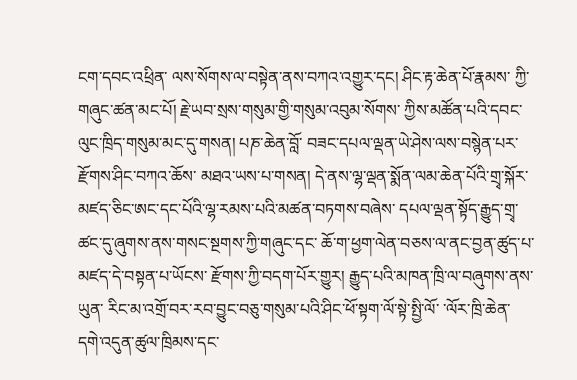ངག་དབང་འཕྲིན་ ལས་སོགས་ལ་བསྟེན་ནས་བཀའ་འགྱུར་དང། ཤིང་རྟ་ཆེན་པོ་རྣམས་ ཀྱི་གཞུང་ཚན་མང་པོ། རྗེ་ཡབ་སྲས་གསུམ་གྱི་གསུམ་འབུམ་སོགས་ ཀྱིས་མཚོན་པའི་དབང་ལུང་ཁྲིད་གསུམ་མང་དུ་གསན། པཎ་ཆེན་བློ་ བཟང་དཔལ་ལྡན་ཡེ་ཤེས་ལས་བསྙེན་པར་རྫོགས་ཤིང་བཀའ་ཆོས་ མཐའ་ཡས་པ་གསན། དེ་ནས་ལྷ་ལྡན་སྨོན་ལམ་ཆེན་པོའི་གྲྭ་སྐོར་ མཛད་ཅིང་ཨང་དང་པོའི་ལྷ་རམས་པའི་མཚན་བཏགས་བཞེས་ དཔལ་ལྡན་སྟོད་རྒྱུད་གྲྭ་ཚང་དུ་ཞུགས་ནས་གསང་སྔགས་ཀྱི་གཞུང་དང་ ཆོ་ག་ཕྱག་ལེན་བཅས་ལ་ནང་བྱན་ཚུད་པ་མཛད་དེ་བསྟན་པ་ཡོངས་ རྫོགས་ཀྱི་བདག་པོར་གྱུར། རྒྱུད་པའི་མཁན་ཁྲི་ལ་བཞུགས་ནས་ཡུན་ རིང་མ་འགྲོ་བར་རབ་བྱུང་བཅུ་གསུམ་པའི་ཤིང་ཕོ་སྟག་ལོ་སྟེ་སྤྱི་ལོ་ ་ལོར་ཁྲི་ཆེན་དགེ་འདུན་ཚུལ་ཁྲིམས་དང་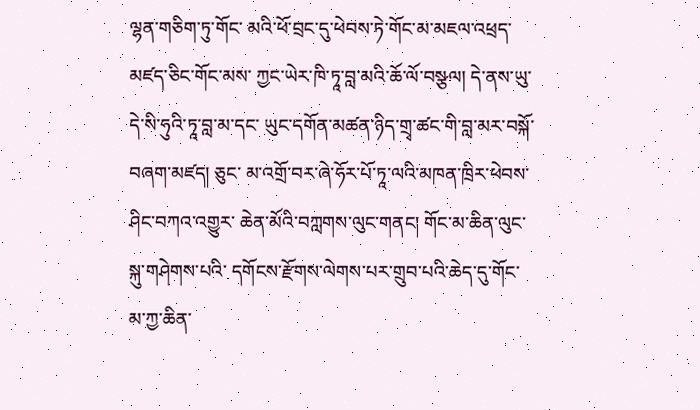ལྷན་གཅིག་ཏུ་གོང་ མའི་ཕོ་བྲང་དུ་ཕེབས་ཏེ་གོང་མ་མཇལ་འཕྲད་མཛད་ཅིང་གོང་མས་ ཀྱང་ཡེར་ཁི་ཏཱ་བླ་མའི་ཆོ་ལོ་བསྩལ། དེ་ནས་ཡུ་དེ་སི་ཧུའི་ཏཱ་བླ་མ་དང་ ཡུང་དགོན་མཚན་ཉིད་གྲྭ་ཚང་གི་བླ་མར་བསྐོ་བཞག་མཛད། ཅུང་ མ་འགྲོ་བར་ཞེ་ཧོར་པོ་ཏཱ་ལའི་མཁན་ཁྲིར་ཕེབས་ཤིང་བཀའ་འགྱུར་ ཆེན་མོའི་བཀླགས་ལུང་གནང། གོང་མ་ཆིན་ལུང་སྐུ་གཤེགས་པའི་ དགོངས་རྫོགས་ལེགས་པར་གྲུབ་པའི་ཆེད་དུ་གོང་མ་ཀྱ་ཆིན་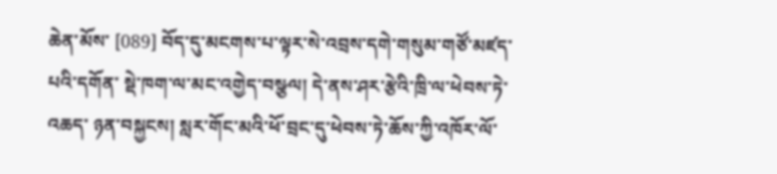ཆེན་མོས་ [089] བོད་དུ་མངགས་པ་ལྟར་སེ་འབྲས་དགེ་གསུམ་གཙོ་མཛད་པའི་དགོན་ སྡེ་ཁག་ལ་མང་འགྱེད་བསྩལ། དེ་ནས་ཤར་རྩེའི་ཁྲི་ལ་ཕེབས་ཏེ་འཆད་ ཉན་བསྐྱངས། སླར་གོང་མའི་ཕོ་བྲང་དུ་ཕེབས་ཏེ་ཆོས་ཀྱི་འཁོར་ལོ་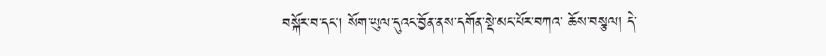བསྐོར་བ་དང། སོག་ཡུལ་དུའང་བྱོན་ནས་དགོན་སྡེ་མང་པོར་བཀའ་ ཆོས་བསྩལ། དེ་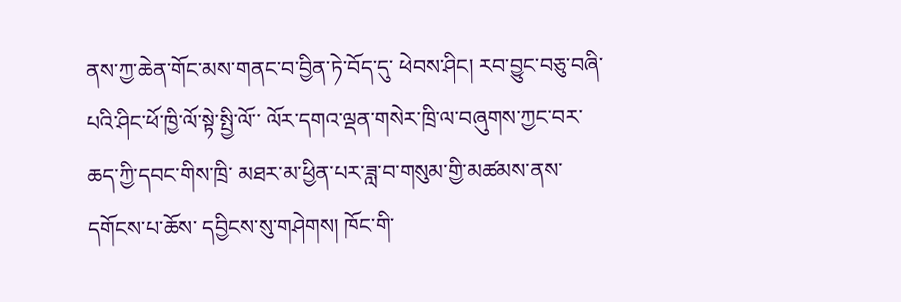ནས་ཀྱ་ཆེན་གོང་མས་གནང་བ་བྱིན་ཏེ་བོད་དུ་ ཕེབས་ཤིང། རབ་བྱུང་བཅུ་བཞི་པའི་ཤིང་ཕོ་ཁྱི་ལོ་སྟེ་སྤྱི་ལོ་་ ལོར་དགའ་ལྡན་གསེར་ཁྲི་ལ་བཞུགས་ཀྱང་བར་ཆད་ཀྱི་དབང་གིས་ཁྲི་ མཐར་མ་ཕྱིན་པར་ཟླ་བ་གསུམ་གྱི་མཚམས་ནས་དགོངས་པ་ཆོས་ དབྱིངས་སུ་གཤེགས། ཁོང་གི་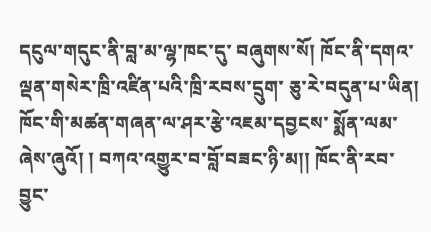དངུལ་གདུང་ནི་བླ་མ་ལྷ་ཁང་དུ་ བཞུགས་སོ། ཁོང་ནི་དགའ་ལྡན་གསེར་ཁྲི་འཛིན་པའི་ཁྲི་རབས་དྲུག་ ཅུ་རེ་བདུན་པ་ཡིན། ཁོང་གི་མཚན་གཞན་ལ་ཤར་རྩེ་འཇམ་དབྱངས་ སྨོན་ལམ་ཞེས་ཞུའོ། ། བཀའ་འགྱུར་བ་བློ་བཟང་ཉི་མ།། ཁོང་ནི་རབ་བྱུང་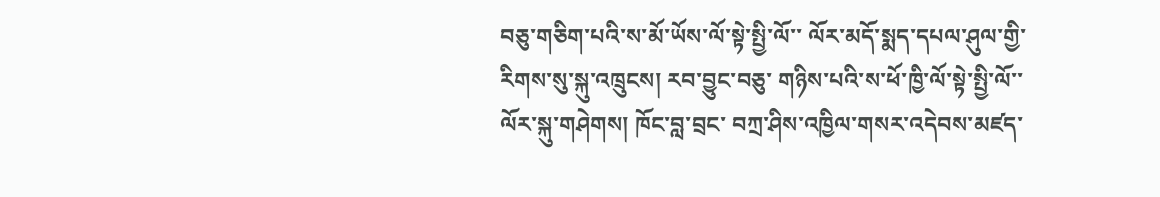བཅུ་གཅིག་པའི་ས་མོ་ཡོས་ལོ་སྟེ་སྤྱི་ལོ་་ ལོར་མདོ་སྨད་དཔལ་ཤུལ་གྱི་རིགས་སུ་སྐུ་འཁྲུངས། རབ་བྱུང་བཅུ་ གཉིས་པའི་ས་ཕོ་ཁྱི་ལོ་སྟེ་སྤྱི་ལོ་་ལོར་སྐུ་གཤེགས། ཁོང་བླ་བྲང་ བཀྲ་ཤིས་འཁྱིལ་གསར་འདེབས་མཛད་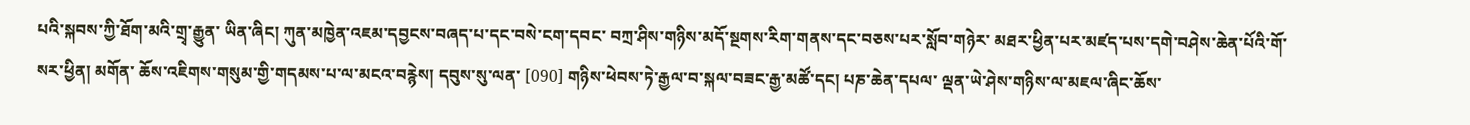པའི་སྐབས་ཀྱི་ཐོག་མའི་གྲྭ་རྒྱུན་ ཡིན་ཞིང། ཀུན་མཁྱེན་འཇམ་དབྱངས་བཞད་པ་དང་བསེ་ངག་དབང་ བཀྲ་ཤིས་གཉིས་མདོ་སྔགས་རིག་གནས་དང་བཅས་པར་སློབ་གཉེར་ མཐར་ཕྱིན་པར་མཛད་པས་དགེ་བཤེས་ཆེན་པོའི་གོ་སར་ཕྱིན། མགོན་ ཆོས་འཇིགས་གསུམ་གྱི་གདམས་པ་ལ་མངའ་བརྙེས། དབུས་སུ་ལན་ [090] གཉིས་ཕེབས་ཏེ་རྒྱལ་བ་སྐལ་བཟང་རྒྱ་མཚོ་དང། པཎ་ཆེན་དཔལ་ ལྡན་ཡེ་ཤེས་གཉིས་ལ་མཇལ་ཞིང་ཆོས་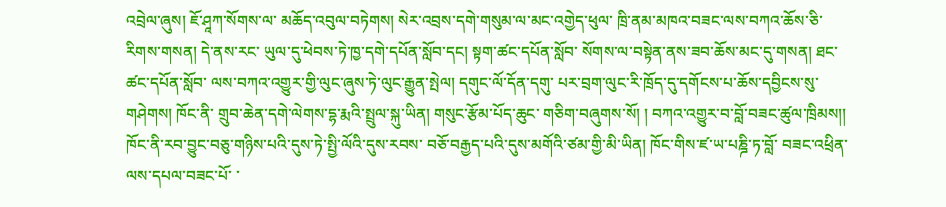འབྲེལ་ཞུས། ཇོ་ཤཱཀ་སོགས་ལ་ མཆོད་འབུལ་བཏེགས། སེར་འབྲས་དགེ་གསུམ་ལ་མང་འགྱེད་ཕུལ་ ཁྲི་ནམ་མཁའ་བཟང་ལས་བཀའ་ཆོས་ཅི་རིགས་གསན། དེ་ནས་རང་ ཡུལ་དུ་ཕེབས་ཏེ་ཁྱ་དགེ་དཔོན་སློབ་དང། སྟག་ཚང་དཔོན་སློབ་ སོགས་ལ་བསྟེན་ནས་ཟབ་ཆོས་མང་དུ་གསན། ཐང་ཚང་དཔོན་སློབ་ ལས་བཀའ་འགྱུར་གྱི་ལུང་ཞུས་ཏེ་ལུང་རྒྱུན་སྤེལ། དགུང་ལོ་དོན་དགུ་ པར་བྲག་ལུང་རི་ཁྲོད་དུ་དགོངས་པ་ཆོས་དབྱིངས་སུ་གཤེགས། ཁོང་ནི་ གྲུབ་ཆེན་དགེ་ལེགས་དྷ་རྨའི་སྤྲུལ་སྐུ་ཡིན། གསུང་རྩོམ་པོད་ཆུང་ གཅིག་བཞུགས་སོ། ། བཀའ་འགྱུར་བ་བློ་བཟང་ཚུལ་ཁྲིམས།། ཁོང་ནི་རབ་བྱུང་བཅུ་གཉིས་པའི་དུས་ཏེ་སྤྱི་ལོའི་དུས་རབས་ བཅོ་བརྒྱད་པའི་དུས་མགོའི་ཙམ་གྱི་མི་ཡིན། ཁོང་གིས་ཛ་ཡ་པཎྜི་ཏ་བློ་ བཟང་འཕྲིན་ལས་དཔལ་བཟང་པོ་ ་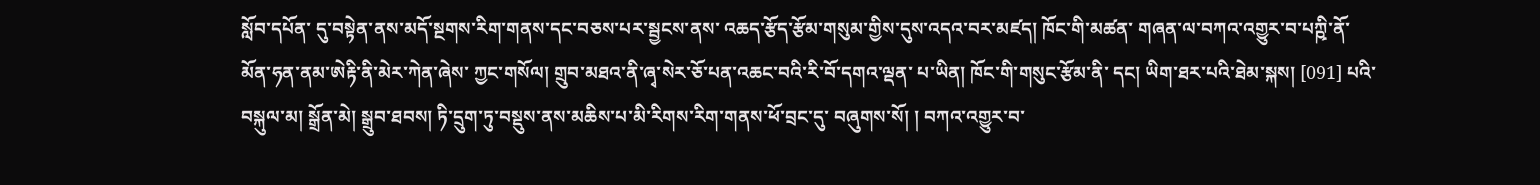སློབ་དཔོན་ དུ་བསྟེན་ནས་མདོ་སྔགས་རིག་གནས་དང་བཅས་པར་སྦྱངས་ནས་ འཆད་རྩོད་རྩོམ་གསུམ་གྱིས་དུས་འདའ་བར་མཛད། ཁོང་གི་མཚན་ གཞན་ལ་བཀའ་འགྱུར་བ་པཀྵི་ནོ་མོན་ཧན་ནམ་ཨེརྟི་ནི་མེར་ཀེན་ཞེས་ ཀྱང་གསོལ། གྲུབ་མཐའ་ནི་ཞྭ་སེར་ཅོ་པན་འཆང་བའི་རི་བོ་དགའ་ལྡན་ པ་ཡིན། ཁོང་གི་གསུང་རྩོམ་ནི་ དང། ཡིག་ཐར་པའི་ཐེམ་སྐས། [091] པའི་བསྐུལ་མ། སྒྲོན་མེ། སྒྲུབ་ཐབས། ཏི་དྲུག་ཏུ་བསྡུས་ནས་མཆིས་པ་མི་རིགས་རིག་གནས་ཕོ་བྲང་དུ་ བཞུགས་སོ། ། བཀའ་འགྱུར་བ་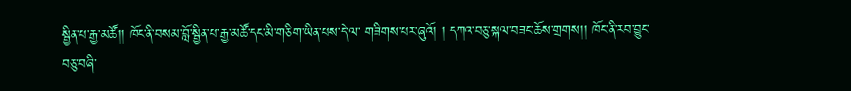སྦྱིན་པ་རྒྱ་མཚོ།། ཁོང་ནི་བསམ་བློ་སྦྱིན་པ་རྒྱ་མཚོ་དང་མི་གཅིག་ཡིན་པས་དེ་ལ་ གཟིགས་པར་ཞུའོ། ། དཀའ་བཅུ་སྐལ་བཟང་ཆོས་གྲགས།། ཁོང་ནི་རབ་བྱུང་བཅུ་བཞི་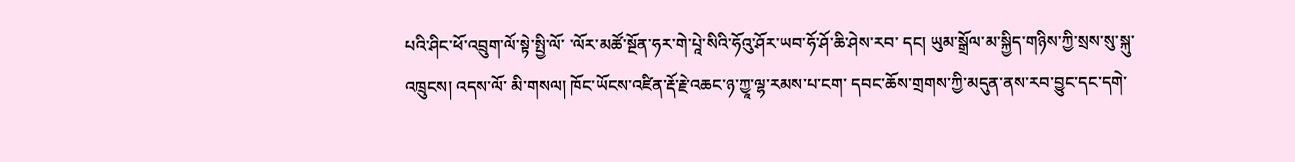པའི་ཤིང་ཕོ་འབྲུག་ལོ་སྟེ་སྤྱི་ལོ་ ་ལོར་མཚོ་སྔོན་ཧར་གེ་པཱེ་སིའི་ཧོའུ་ཤོར་ཡབ་ཧོ་ཤོ་ཆི་ཤེས་རབ་ དང། ཡུམ་སྒྲོལ་མ་སྐྱིད་གཉིས་ཀྱི་སྲས་སུ་སྐུ་འཁྲུངས། འདས་ལོ་ མི་གསལ། ཁོང་ཡོངས་འཛིན་རྡོ་རྗེ་འཆང་ཉ་ཀྱཱ་ལྷ་རམས་པ་ངག་ དབང་ཆོས་གྲགས་ཀྱི་མདུན་ནས་རབ་བྱུང་དང་དགེ་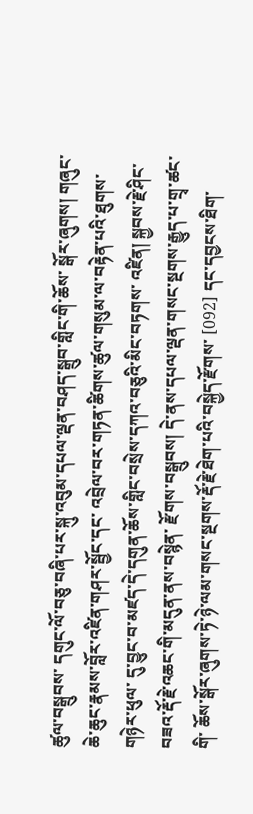ཚུལ་བསྒྲུབས་ དགུང་ལོ་བཅུ་བཞི་པར་སྐུ་འབུམ་དཔལ་ལྡན་བཤད་སྒྲུབ་གླིང་གི་ཆོས་ སྒོར་ཞུགས། གཞུང་ཆེ་ཆུང་རྣམས་བློར་འཛིན་གཤར་སྦྱོང་དང་ འབྲེལ་བར་གཏན་ཚིགས་ཚུལ་གསུམ་ལ་བརྟེན་པའི་ཐུགས་གཉེར་ཕུལ་ དུ་བྱུང་བ་མཛད་དེ་དགུན་ཆོས་གླིང་བསྲེས་དཀའ་བཅུའི་མིང་བཏགས་ འཛིན། སྐྱབས་རྗེ་ཤིང་བཟའ་རྡོ་རྗེ་འཆང་གི་མདུན་ནས་བསྙེན་ རྫོགས་བསྒྲུབས། དེ་ནས་དཔལ་ལྡན་གསང་སྔགས་རྒྱུད་པ་གྲྭ་ཚང་གི་ ཆོས་སྒོར་ཞུགས་ཏེ་ཉེ་ལམ་གསང་སྔགས་རྡོ་རྗེ་ཐེག་པའི་བསྐྱེད་རྫོགས་ [092] དང་དབྱངས་ཐིག་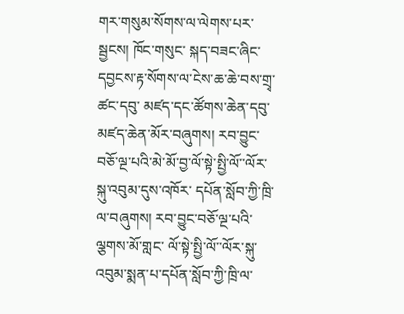གར་གསུམ་སོགས་ལ་ལེགས་པར་སྦྱངས། ཁོང་གསུང་ སྐད་བཟང་ཞིང་དབྱངས་རྟ་སོགས་ལ་ངེས་ཆ་ཆེ་བས་གྲྭ་ཚང་དབུ་ མཛད་དང་ཚོགས་ཆེན་དབུ་མཛད་ཆེན་མོར་བཞུགས། རབ་བྱུང་ བཅོ་ལྔ་པའི་མེ་མོ་བྱ་ལོ་སྟེ་སྤྱི་ལོ་་ལོར་སྐུ་འབུམ་དུས་འཁོར་ དཔོན་སློབ་ཀྱི་ཁྲི་ལ་བཞུགས། རབ་བྱུང་བཅོ་ལྔ་པའི་ལྕགས་མོ་གླང་ ལོ་སྟེ་སྤྱི་ལོ་་ལོར་སྐུ་འབུམ་སྨན་པ་དཔོན་སློབ་ཀྱི་ཁྲི་ལ་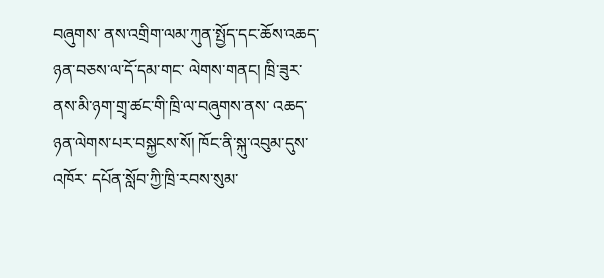བཞུགས་ ནས་འགྲིག་ལམ་ཀུན་སྤྱོད་དང་ཆོས་འཆད་ཉན་བཅས་ལ་དོ་དམ་གང་ ལེགས་གནང། ཁྲི་ཟུར་ནས་མི་ཉག་གྲྭ་ཚང་གི་ཁྲི་ལ་བཞུགས་ནས་ འཆད་ཉན་ལེགས་པར་བསྐྱངས་སོ། ཁོང་ནི་སྐུ་འབུམ་དུས་འཁོར་ དཔོན་སློབ་ཀྱི་ཁྲི་རབས་སུམ་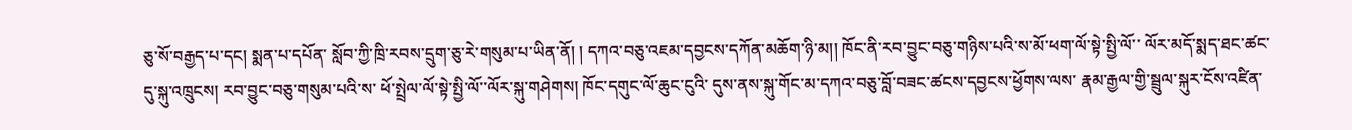ཅུ་སོ་བརྒྱད་པ་དང། སྨན་པ་དཔོན་ སློབ་ཀྱི་ཁྲི་རབས་དྲུག་ཅུ་རེ་གསུམ་པ་ཡིན་ནོ། ། དཀའ་བཅུ་འཇམ་དབྱངས་དཀོན་མཆོག་ཉི་མ།། ཁོང་ནི་རབ་བྱུང་བཅུ་གཉིས་པའི་ས་མོ་ཕག་ལོ་སྟེ་སྤྱི་ལོ་་ ལོར་མདོ་སྨད་ཐང་ཚང་དུ་སྐུ་འཁྲུངས། རབ་བྱུང་བཅུ་གསུམ་པའི་ས་ ཕོ་སྤྲེལ་ལོ་སྟེ་སྤྱི་ལོ་་ལོར་སྐུ་གཤེགས། ཁོང་དགུང་ལོ་ཆུང་ངུའི་ དུས་ནས་སྐུ་གོང་མ་དཀའ་བཅུ་བློ་བཟང་ཚངས་དབྱངས་ཕྱོགས་ལས་ རྣམ་རྒྱལ་གྱི་སྦྲུལ་སྐུར་ངོས་འཛིན་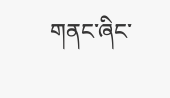གནང་ཞིང་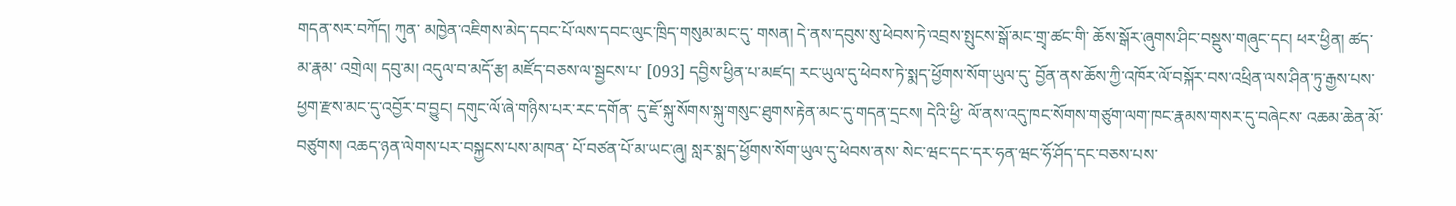གདན་སར་བཀོད། ཀུན་ མཁྱེན་འཇིགས་མེད་དབང་པོ་ལས་དབང་ལུང་ཁྲིད་གསུམ་མང་དུ་ གསན། དེ་ནས་དབུས་སུ་ཕེབས་ཏེ་འབྲས་སྤུངས་སྒོ་མང་གྲྭ་ཚང་གི་ ཆོས་སྒོར་ཞུགས་ཤིང་བསྡུས་གཞུང་དང། ཕར་ཕྱིན། ཚད་མ་རྣམ་ འགྲེལ། དབུ་མ། འདུལ་བ་མདོ་རྩ། མཛོད་བཅས་ལ་སྦྱངས་པ་ [093] དབྱིས་ཕྱིན་པ་མཛད། རང་ཡུལ་དུ་ཕེབས་ཏེ་སྨད་ཕྱོགས་སོག་ཡུལ་དུ་ བྱོན་ནས་ཆོས་ཀྱི་འཁོར་ལོ་བསྐོར་བས་འཕྲིན་ལས་ཤིན་ཏུ་རྒྱས་པས་ ཕྱག་རྫས་མང་དུ་འབྱོར་བ་བྱུང། དགུང་ལོ་ཞེ་གཉིས་པར་རང་དགོན་ དུ་ཇོ་སྐུ་སོགས་སྐུ་གསུང་ཐུགས་རྟེན་མང་དུ་གདན་དྲངས། དེའི་ཕྱི་ ལོ་ནས་འདུ་ཁང་སོགས་གཙུག་ལག་ཁང་རྣམས་གསར་དུ་བཞེངས་ འཆམ་ཆེན་མོ་བཙུགས། འཆད་ཉན་ལེགས་པར་བསྐྱངས་པས་མཁན་ པོ་བཙན་པོ་མ་ཡང་ཞུ། སླར་སྨད་ཕྱོགས་སོག་ཡུལ་དུ་ཕེབས་ནས་ སེང་ཝང་དང་དར་ཧན་ཝང་ཧོ་ཤོད་དང་བཅས་པས་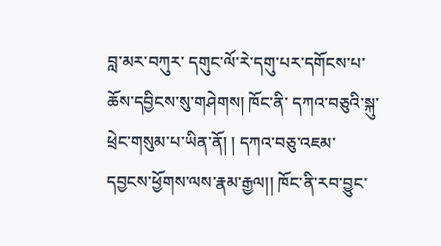བླ་མར་བཀུར་ དགུང་ལོ་རེ་དགུ་པར་དགོངས་པ་ཆོས་དབྱིངས་སུ་གཤེགས། ཁོང་ནི་ དཀའ་བཅུའི་སྐུ་ཕྲེང་གསུམ་པ་ཡིན་ནོ། ། དཀའ་བཅུ་འཇམ་དབྱངས་ཕྱོགས་ལས་རྣམ་རྒྱལ།། ཁོང་ནི་རབ་བྱུང་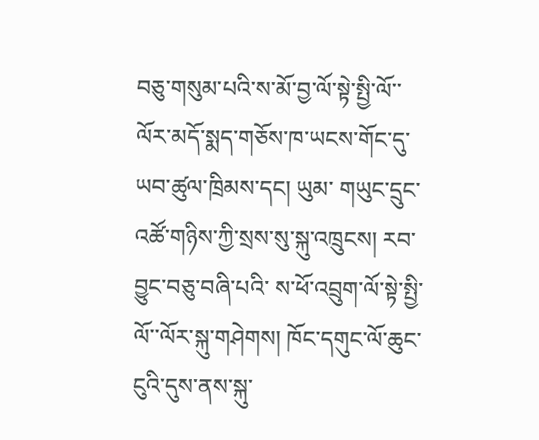བཅུ་གསུམ་པའི་ས་མོ་བྱ་ལོ་སྟེ་སྤྱི་ལོ་་ ལོར་མདོ་སྨད་གཅོས་ཁ་ཡངས་གོང་དུ་ཡབ་ཚུལ་ཁྲིམས་དང། ཡུམ་ གཡུང་དྲུང་འཚོ་གཉིས་ཀྱི་སྲས་སུ་སྐུ་འཁྲུངས། རབ་བྱུང་བཅུ་བཞི་པའི་ ས་ཕོ་འབྲུག་ལོ་སྟེ་སྤྱི་ལོ་་ལོར་སྐུ་གཤེགས། ཁོང་དགུང་ལོ་ཆུང་ ངུའི་དུས་ནས་སྐུ་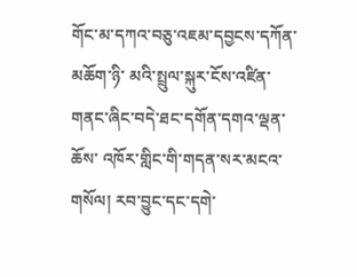གོང་མ་དཀའ་བཅུ་འཇམ་དབྱངས་དཀོན་མཆོག་ཉི་ མའི་སྤྲུལ་སྐུར་ངོས་འཛིན་གནང་ཞིང་བདེ་ཐང་དགོན་དགའ་ལྡན་ཆོས་ འཁོར་གླིང་གི་གདན་སར་མངའ་གསོལ། རབ་བྱུང་དང་དགེ་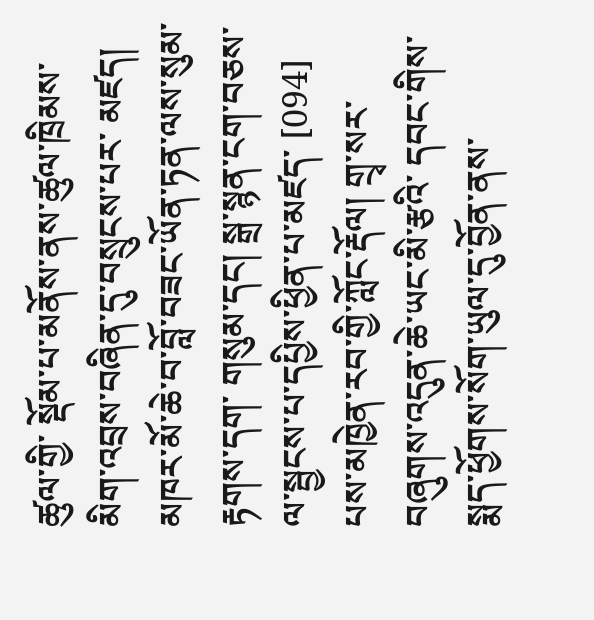ཚུལ་གྱི་ སྡོམ་པ་མནོས་ནས་ཚུལ་ཁྲིམས་མིག་འབྲས་བཞིན་དུ་བསྲུངས་པར་ མཛད། མཁར་མོ་ཆེ་བ་བློ་བཟང་ཡོན་ཏན་ལས་སུམ་རྟགས་དག་ གསུམ་དང། སྒྲ་སྙན་ངག་བཅས་ལ་སྦྱངས་པ་དཔྱིས་ཕྱིན་པ་མཛད་ [094] པས་མཁྱེན་རབ་གྱི་ཀློང་རྡོལ། གྲྭ་སར་བཞུགས་འདུན་ཆེ་ཡང་མི་རྩའི་ དབང་གིས་སྨད་ཕྱོགས་སོག་ཡུལ་དུ་བྱོན་ནས་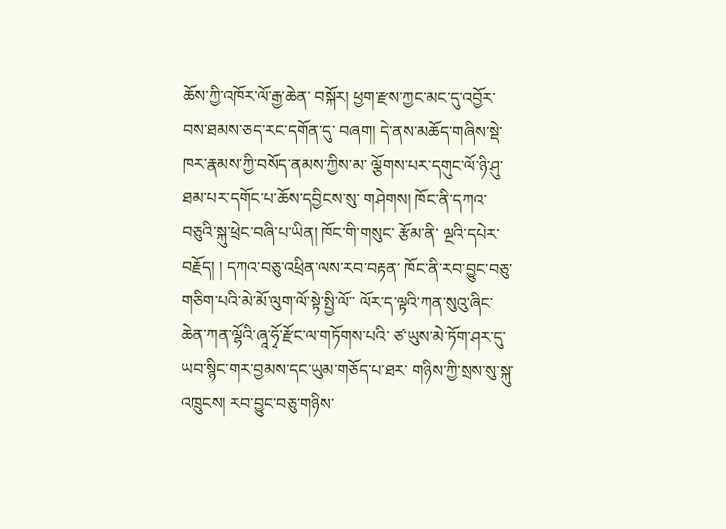ཆོས་ཀྱི་འཁོར་ལོ་རྒྱ་ཆེན་ བསྐོར། ཕྱག་རྫས་ཀྱང་མང་དུ་འབྱོར་བས་ཐམས་ཅད་རང་དགོན་དུ་ བཞག། དེ་ནས་མཆོད་གཞིས་སྡེ་ཁར་རྣམས་ཀྱི་བསོད་ནམས་ཀྱིས་མ་ ལྕོགས་པར་དགུང་ལོ་ཉི་ཤུ་ཐམ་པར་དགོང་པ་ཆོས་དབྱིངས་སུ་ གཤེགས། ཁོང་ནི་དཀའ་བཅུའི་སྐུ་ཕྲེང་བཞི་པ་ཡིན། ཁོང་གི་གསུང་ རྩོམ་ནི་ ལྔའི་དཔེར་བརྗོད། ། དཀའ་བཅུ་འཕྲིན་ལས་རབ་བརྟན་ ཁོང་ནི་རབ་བྱུང་བཅུ་གཅིག་པའི་མེ་མོ་ལུག་ལོ་སྟེ་སྤྱི་ལོ་་ ལོར་ད་ལྟའི་ཀན་སུའུ་ཞིང་ཆེན་ཀན་ལྷོའི་ཞཱ་ཧྭོ་རྫོང་ལ་གཏོགས་པའི་ ཙ་ཡུས་མེ་ཏོག་ཤར་དུ་ཡབ་སྙིང་གར་བྱམས་དང་ཡུམ་གཅོད་པ་ཐར་ གཉིས་ཀྱི་སྲས་སུ་སྐུ་འཁྲུངས། རབ་བྱུང་བཅུ་གཉིས་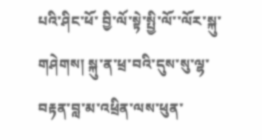པའི་ཤིང་ཕོ་ བྱི་ལོ་སྟེ་སྤྱི་ལོ་་ལོར་སྐུ་གཤེགས། སྐུ་ན་ཕྲ་བའི་དུས་སུ་ལྷ་ བརྟན་བླ་མ་འཕྲིན་ལས་ཕུན་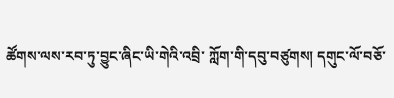ཚོགས་ལས་རབ་ཏུ་བྱུང་ཞིང་ཡི་གེའི་འབྲི་ ཀློག་གི་དབུ་བཙུགས། དགུང་ལོ་བཅོ་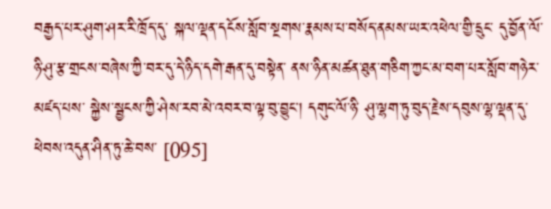བརྒྱད་པར་ཤུག་ཤར་རི་ཁྲོད་དུ་ སྐལ་ལྡན་དངོས་སློབ་སྔགས་རྣམས་པ་བསོད་ནམས་ཡར་འཕེལ་གྱི་དྲུང་ དུ་བྱོན་ལོ་ཉི་ཤུ་རྩ་གྲངས་བཞེས་ཀྱི་བར་དུ་དེ་ཉིད་དགེ་རྒན་དུ་བསྟེན་ ནས་ཉིན་མཚན་ཐུན་གཅིག་ཀྱང་མ་བག་པར་སློབ་གཉེར་མཛད་པས་ སྐྱེས་སྦྱངས་ཀྱི་ཤེས་རབ་མེ་འབར་བ་ལྟ་བུ་བྱུང། དགུང་ལོ་ཉི་ ཤུ་ལྷག་ཏུ་བུད་རྗེས་དབུས་ལྷ་ལྡན་དུ་ཕེབས་འདུན་ཤིན་ཏུ་ཆེ་བས་ [095]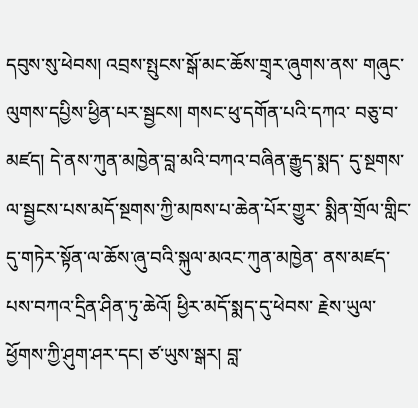དབུས་སུ་ཕེབས། འབྲས་སྤུངས་སྒོ་མང་ཆོས་གྲྭར་ཞུགས་ནས་ གཞུང་ལུགས་དཔྱིས་ཕྱིན་པར་སྦྱངས། གསང་ཕུ་དགོན་པའི་དཀའ་ བཅུ་བ་མཛད། དེ་ནས་ཀུན་མཁྱེན་བླ་མའི་བཀའ་བཞིན་རྒྱུད་སྨད་ དུ་སྔགས་ལ་སྦྱངས་པས་མདོ་སྔགས་ཀྱི་མཁས་པ་ཆེན་པོར་གྱུར་ སྨིན་གྲོལ་གླིང་དུ་གཏེར་སྟོན་ལ་ཆོས་ཞུ་བའི་སྐུལ་མའང་ཀུན་མཁྱེན་ ནས་མཛད་པས་བཀའ་དྲིན་ཤིན་ཏུ་ཆེའོ། ཕྱིར་མདོ་སྨད་དུ་ཕེབས་ རྗེས་ཡུལ་ཕྱོགས་ཀྱི་ཤུག་ཤར་དང། ཙ་ཡུས་སྒར། བླ་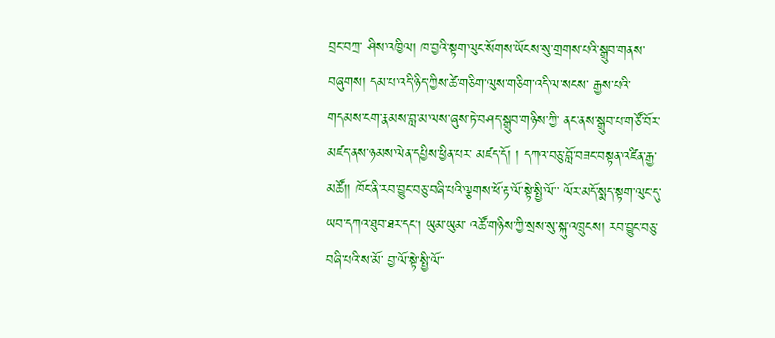བྲང་བཀྲ་ ཤིས་འཁྱིལ། ཁ་བྱའི་སྟག་ལུང་སོགས་ཡོངས་སུ་གྲགས་པའི་སྒྲུབ་གནས་ བཞུགས། དམ་པ་འདི་ཉིད་ཀྱིས་ཚེ་གཅིག་ལུས་གཅིག་འདི་ལ་སངས་ རྒྱས་པའི་གདམས་ངག་རྣམས་བླ་མ་ལས་ཞུས་ཏེ་བཤད་སྒྲུབ་གཉིས་ཀྱི་ ནང་ནས་སྒྲུབ་པ་གཙོ་བོར་མཛད་ནས་ཉམས་ལེན་དཔྱིས་ཕྱིན་པར་ མཛད་དོ། ། དཀའ་བཅུ་བློ་བཟང་བསྟན་འཛིན་རྒྱ་མཚོ།། ཁོང་ནི་རབ་བྱུང་བཅུ་བཞི་པའི་ལྕགས་ཕོ་རྟ་ལོ་སྟེ་སྤྱི་ལོ་་ ལོར་མདོ་སྨད་སྟག་ལུང་དུ་ཡབ་དཀའ་ཐུབ་ཐར་དང། ཡུམ་ཡུམ་ འཚོ་གཉིས་ཀྱི་སྲས་སུ་སྐུ་འཁྲུངས། རབ་བྱུང་བཅུ་བཞི་པའི་ས་མོ་ བྱ་ལོ་སྟེ་སྤྱི་ལོ་་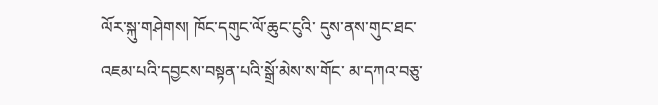ལོར་སྐུ་གཤེགས། ཁོང་དགུང་ལོ་ཆུང་ངུའི་ དུས་ནས་གུང་ཐང་འཇམ་པའི་དབྱངས་བསྟན་པའི་སྒྲོ་མེས་ས་གོང་ མ་དཀའ་བཅུ་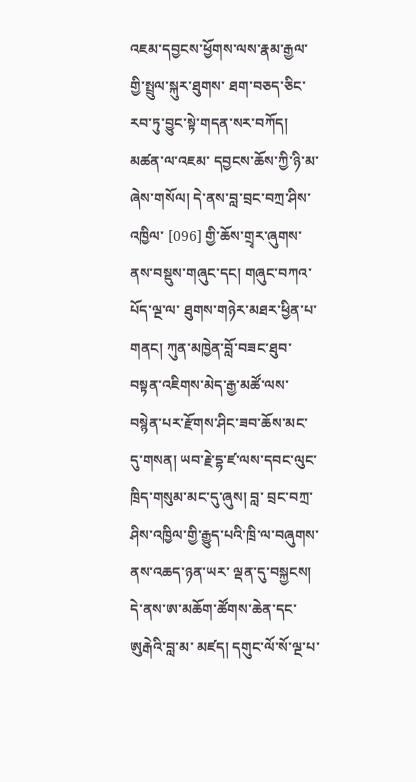འཇམ་དབྱངས་ཕྱོགས་ལས་རྣམ་རྒྱལ་གྱི་སྤྲུལ་སྐུར་ཐུགས་ ཐག་བཅད་ཅིང་རབ་ཏུ་བྱུང་སྟེ་གདན་སར་བཀོད། མཚན་ལ་འཇམ་ དབྱངས་ཆོས་ཀྱི་ཉི་མ་ཞེས་གསོལ། དེ་ནས་བླ་བྲང་བཀྲ་ཤིས་འཁྱིལ་ [096] གྱི་ཆོས་གྲྭར་ཞུགས་ནས་བསྡུས་གཞུང་དང། གཞུང་བཀའ་པོད་ལྔ་ལ་ ཐུགས་གཉེར་མཐར་ཕྱིན་པ་གནང། ཀུན་མཁྱེན་བློ་བཟང་ཐུབ་ བསྟན་འཇིགས་མེད་རྒྱ་མཚོ་ལས་བསྙེན་པར་རྫོགས་ཤིང་ཟབ་ཆོས་མང་ དུ་གསན། ཡབ་རྗེ་དྷ་ཛ་ལས་དབང་ལུང་ཁྲིད་གསུམ་མང་དུ་ཞུས། བླ་ བྲང་བཀྲ་ཤིས་འཁྱིལ་གྱི་རྒྱུད་པའི་ཁྲི་ལ་བཞུགས་ནས་འཆད་ཉན་ཡར་ ལྡན་དུ་བསྐྱངས། དེ་ནས་ཨ་མཆོག་ཚོགས་ཆེན་དང་ཨུརྒེའི་བླ་མ་ མཛད། དགུང་ལོ་སོ་ལྔ་པ་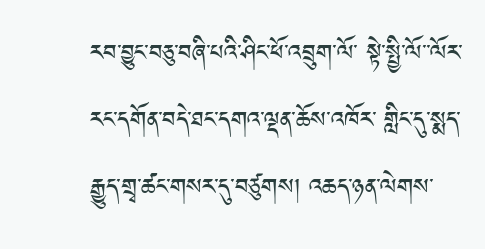རབ་བྱུང་བཅུ་བཞི་པའི་ཤིང་ཕོ་འབྲུག་ལོ་ སྟེ་སྤྱི་ལོ་་ལོར་རང་དགོན་བདེ་ཐང་དགའ་ལྡན་ཆོས་འཁོར་ གླིང་དུ་སྨད་རྒྱུད་གྲྭ་ཚང་གསར་དུ་བཙུགས། འཆད་ཉན་ལེགས་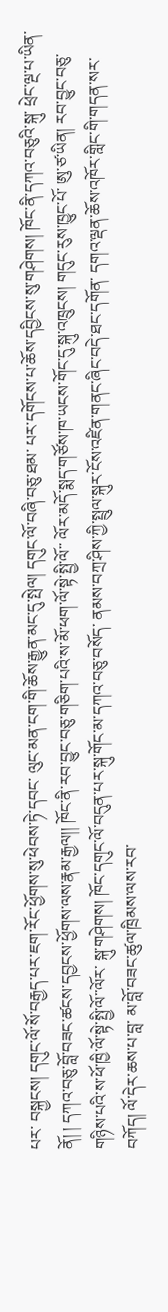པར་ བསྐྱངས། དགུང་ལོ་སོ་བརྒྱད་པར་ཇག་རོང་ཕྱོགས་སུ་ཕེབས་ཏེ་དབང་ ལུང་མན་ངག་གི་ཆོས་རྒྱུན་མང་དུ་སྤེལ། དགུང་ལོ་བཞི་བཅུ་ཐམ་ པར་དགོངས་པ་ཆོས་དབྱིངས་སུ་གཤེགས། ཁོང་ནི་དཀའ་བཅུའི་སྐུ་ ཕྲེང་ལྔ་པ་ཡིན་ནོ། ། དཀའ་བཅུ་བློ་བཟང་ཚངས་དབྱངས་ཕྱོགས་ལས་རྣམ་རྒྱལ།། ཁོང་ནི་རབ་བྱུང་བཅུ་གཅིག་པའི་ས་མོ་ཕག་ལོ་སྟེ་སྤྱི་ལོ་་ ལོར་མདོ་སྨད་གཙོས་ཁ་ཡངས་གོང་དུ་སྐུ་འཁྲུངས། གདུང་རུས་ཁྱུང་པོ་ ཨུ་ཙ་ཡིན། རབ་བྱུང་བཅུ་གཉིས་པའི་ས་ཕོ་ཁྱི་ལོ་སྟེ་སྤྱི་ལོ་་ལོར་ སྐུ་གཤེགས། ཁོང་དགུང་ལོ་བདུན་པར་སྐུ་གོང་མ་དཀའ་བཅུ་བསོད་ ནམས་བཀྲ་ཤིས་ཀྱི་སྤྲུལ་སྐུར་ངོས་འཛིན་གནང་ཞིང་བདེ་ཐང་དགོན་ དགའ་ལྡན་ཆོས་འཁོར་གླིང་གི་གདན་སར་བཀོད། ལོ་དེར་ཆས་པ་བླ་ མ་བློ་བཟང་ཚུལ་ཁྲིམས་ལས་རབ་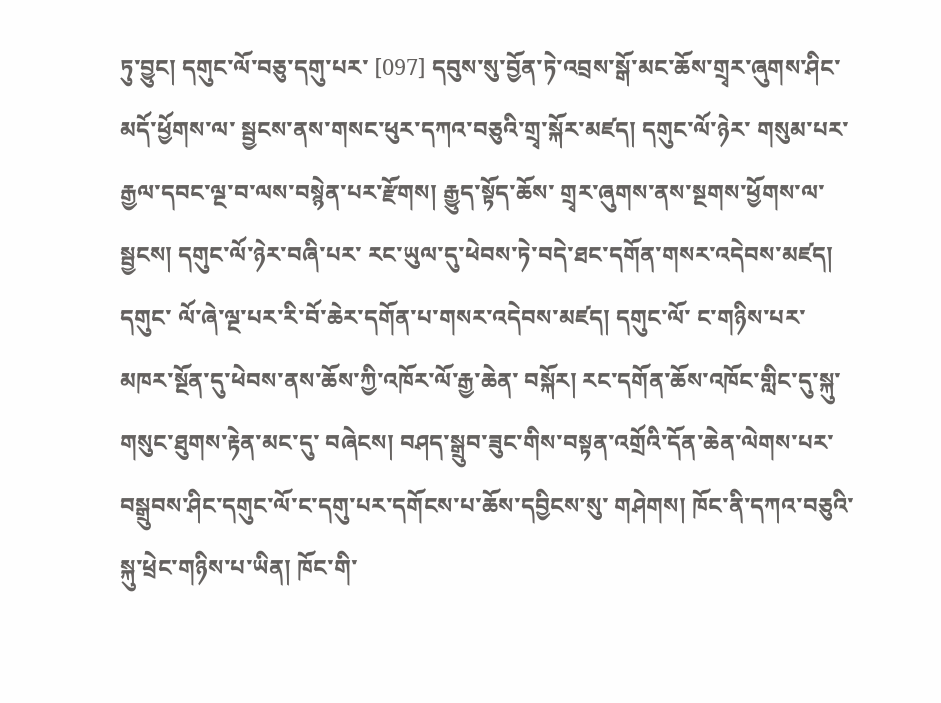ཏུ་བྱུང། དགུང་ལོ་བཅུ་དགུ་པར་ [097] དབུས་སུ་བྱོན་ཏེ་འབྲས་སྒོ་མང་ཆོས་གྲྭར་ཞུགས་ཤིང་མདོ་ཕྱོགས་ལ་ སྦྱངས་ནས་གསང་ཕུར་དཀའ་བཅུའི་གྲྭ་སྐོར་མཛད། དགུང་ལོ་ཉེར་ གསུམ་པར་རྒྱལ་དབང་ལྔ་བ་ལས་བསྙེན་པར་རྫོགས། རྒྱུད་སྟོད་ཆོས་ གྲྭར་ཞུགས་ནས་སྔགས་ཕྱོགས་ལ་སྦྱངས། དགུང་ལོ་ཉེར་བཞི་པར་ རང་ཡུལ་དུ་ཕེབས་ཏེ་བདེ་ཐང་དགོན་གསར་འདེབས་མཛད། དགུང་ ལོ་ཞེ་ལྔ་པར་རི་བོ་ཆེར་དགོན་པ་གསར་འདེབས་མཛད། དགུང་ལོ་ ང་གཉིས་པར་མཁར་སྔོན་དུ་ཕེབས་ནས་ཆོས་ཀྱི་འཁོར་ལོ་རྒྱ་ཆེན་ བསྐོར། རང་དགོན་ཆོས་འཁོང་གླིང་དུ་སྐུ་གསུང་ཐུགས་རྟེན་མང་དུ་ བཞེངས། བཤད་སྒྲུབ་ཟུང་གིས་བསྟན་འགྲོའི་དོན་ཆེན་ལེགས་པར་ བསྒྲུབས་ཤིང་དགུང་ལོ་ང་དགུ་པར་དགོངས་པ་ཆོས་དབྱིངས་སུ་ གཤེགས། ཁོང་ནི་དཀའ་བཅུའི་སྐུ་ཕྲེང་གཉིས་པ་ཡིན། ཁོང་གི་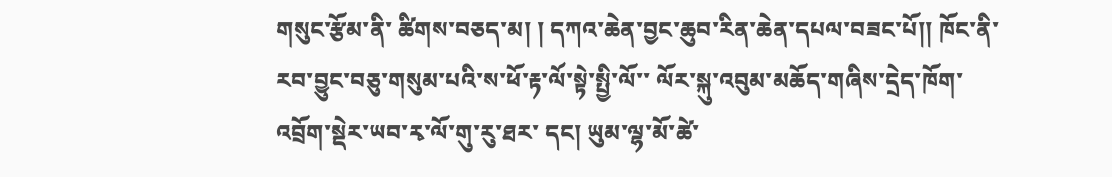གསུང་རྩོམ་ནི་ ཚིགས་བཅད་མ། ། དཀའ་ཆེན་བྱང་ཆུབ་རིན་ཆེན་དཔལ་བཟང་པོ།། ཁོང་ནི་རབ་བྱུང་བཅུ་གསུམ་པའི་ས་ཕོ་རྟ་ལོ་སྟེ་སྤྱི་ལོ་་ ལོར་སྐུ་འབུམ་མཆོད་གཞིས་དྲེད་ཁོག་འབྲོག་སྡེར་ཡབ་རྭ་ལོ་གུ་རུ་ཐར་ དང། ཡུམ་ལྷ་མོ་ཚེ་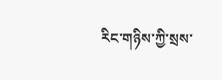རིང་གཉིས་ཀྱི་སྲས་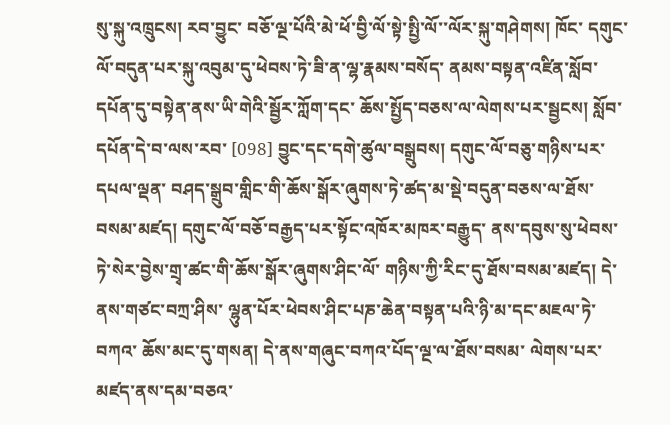སུ་སྐུ་འཁྲུངས། རབ་བྱུང་ བཅོ་ལྔ་པོའི་མེ་ཕོ་བྱི་ལོ་སྟེ་སྤྱི་ལོ་་ལོར་སྐུ་གཤེགས། ཁོང་ དགུང་ལོ་བདུན་པར་སྐུ་འབུམ་དུ་ཕེབས་ཏེ་ཟི་ན་ལྷ་རྣམས་བསོད་ ནམས་བསྟན་འཛིན་སློབ་དཔོན་དུ་བསྟེན་ནས་ཡི་གེའི་སྦྱོར་ཀློག་དང་ ཆོས་སྤྱོད་བཅས་ལ་ལེགས་པར་སྦྱངས། སློབ་དཔོན་དེ་བ་ལས་རབ་ [098] བྱུང་དང་དགེ་ཚུལ་བསྒྲུབས། དགུང་ལོ་བཅུ་གཉིས་པར་དཔལ་ལྡན་ བཤད་སྒྲུབ་གླིང་གི་ཆོས་སྒོར་ཞུགས་ཏེ་ཚད་མ་སྡེ་བདུན་བཅས་ལ་ཐོས་ བསམ་མཛད། དགུང་ལོ་བཅོ་བརྒྱད་པར་སྟོང་འཁོར་མཁར་བརྒྱུད་ ནས་དབུས་སུ་ཕེབས་ཏེ་སེར་བྱེས་གྲྭ་ཚང་གི་ཆོས་སྒོར་ཞུགས་ཤིང་ལོ་ གཉིས་ཀྱི་རིང་དུ་ཐོས་བསམ་མཛད། དེ་ནས་གཙང་བཀྲ་ཤིས་ ལྷུན་པོར་ཕེབས་ཤིང་པཎ་ཆེན་བསྟན་པའི་ཉི་མ་དང་མཇལ་ཏེ་བཀའ་ ཆོས་མང་དུ་གསན། དེ་ནས་གཞུང་བཀའ་པོད་ལྔ་ལ་ཐོས་བསམ་ ལེགས་པར་མཛད་ནས་དམ་བཅའ་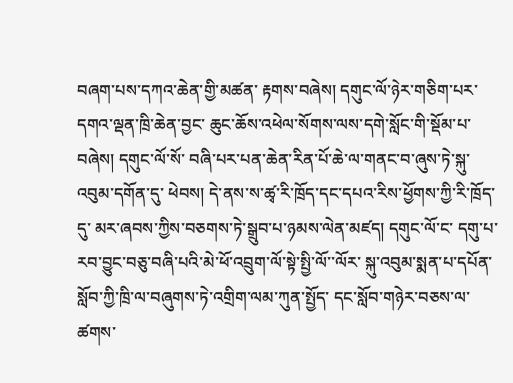བཞག་པས་དཀའ་ཆེན་གྱི་མཚན་ རྟགས་བཞེས། དགུང་ལོ་ཉེར་གཅིག་པར་དགའ་ལྡན་ཁྲི་ཆེན་བྱང་ ཆུང་ཆོས་འཕེལ་སོགས་ལས་དགེ་སློང་གི་སྡོམ་པ་བཞེས། དགུང་ལོ་སོ་ བཞི་པར་པན་ཆེན་རིན་པོ་ཆེ་ལ་གནང་བ་ཞུས་ཏེ་སྐུ་འབུམ་དགོན་དུ་ ཕེབས། དེ་ནས་ས་ཚྭ་རི་ཁྲོད་དང་དཔའ་རིས་ཕྱོགས་ཀྱི་རི་ཁྲོད་དུ་ མར་ཞབས་ཀྱིས་བཅགས་ཏེ་སྒྲུབ་པ་ཉམས་ལེན་མཛད། དགུང་ལོ་ང་ དགུ་པ་རབ་བྱུང་བཅུ་བཞི་པའི་མེ་ཕོ་འབྲུག་ལོ་སྟེ་སྤྱི་ལོ་་ལོར་ སྐུ་འབུམ་སྨན་པ་དཔོན་སློབ་ཀྱི་ཁྲི་ལ་བཞུགས་ཏེ་འགྲིག་ལམ་ཀུན་སྤྱོད་ དང་སློབ་གཉེར་བཅས་ལ་ཚགས་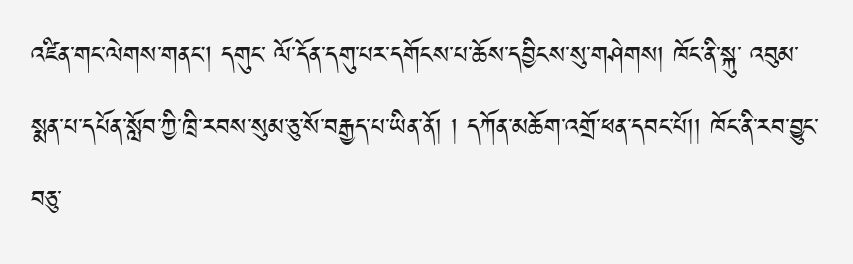འཛིན་གང་ལེགས་གནང། དགུང་ ལོ་དོན་དགུ་པར་དགོངས་པ་ཆོས་དབྱིངས་སུ་གཤེགས། ཁོང་ནི་སྐུ་ འབུམ་སྨན་པ་དཔོན་སློབ་ཀྱི་ཁྲི་རབས་སུམ་ཅུ་སོ་བརྒྱད་པ་ཡིན་ནོ། ། དཀོན་མཆོག་འགྲོ་ཕན་དབང་པོ།། ཁོང་ནི་རབ་བྱུང་བཅུ་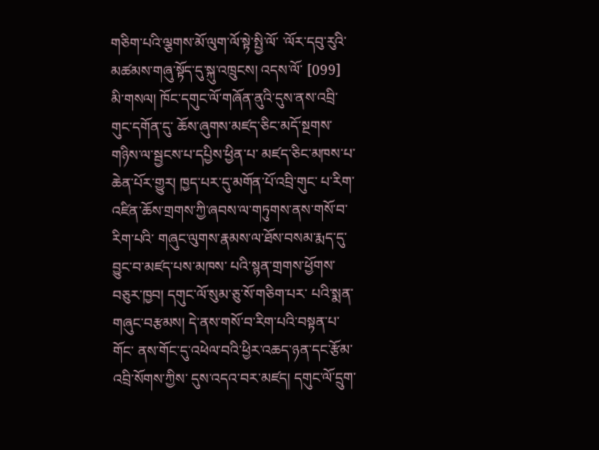གཅིག་པའི་ལྕགས་མོ་ལུག་ལོ་སྟེ་སྤྱི་ལོ་ ་ལོར་དབུ་རུའི་མཚམས་གཞུ་སྟོད་དུ་སྐུ་འཁྲུངས། འདས་ལོ་ [099] མི་གསལ། ཁོང་དགུང་ལོ་གཞོན་ནུའི་དུས་ནས་འབྲི་གུང་དགོན་དུ་ ཆོས་ཞུགས་མཛད་ཅིང་མདོ་སྔགས་གཉིས་ལ་སྦྱངས་པ་དཔྱིས་ཕྱིན་པ་ མཛད་ཅིང་མཁས་པ་ཆེན་པོར་གྱུར། ཁྱད་པར་དུ་མགོན་པོ་འབྲི་གུང་ པ་རིག་འཛིན་ཆོས་གྲགས་ཀྱི་ཞབས་ལ་གཏུགས་ནས་གསོ་བ་རིག་པའི་ གཞུང་ལུགས་རྣམས་ལ་ཐོས་བསམ་རྨད་དུ་བྱུང་བ་མཛད་པས་མཁས་ པའི་སྙན་གྲགས་ཕྱོགས་བཅུར་ཁྱབ། དགུང་ལོ་སུམ་ཅུ་སོ་གཅིག་པར་ པའི་སྨན་གཞུང་བརྩམས། དེ་ནས་གསོ་བ་རིག་པའི་བསྟན་པ་གོང་ ནས་གོང་དུ་འཕེལ་བའི་ཕྱིར་འཆད་ཉན་དང་རྩོམ་འབྲི་སོགས་ཀྱིས་ དུས་འདའ་བར་མཛད། དགུང་ལོ་དྲུག་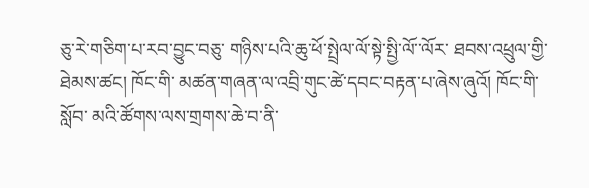ཅུ་རེ་གཅིག་པ་རབ་བྱུང་བཅུ་ གཉིས་པའི་ཆུ་ཕོ་སྤྲེལ་ལོ་སྟེ་སྤྱི་ལོ་་ལོར་ ཐབས་འཕྲུལ་གྱི་ཐེམས་ཚང། ཁོང་གི་ མཚན་གཞན་ལ་འབྲི་གུང་ཚེ་དབང་བརྟན་པ་ཞེས་ཞུའོ། ཁོང་གི་སློབ་ མའི་ཚོགས་ལས་གྲགས་ཆེ་བ་ནི་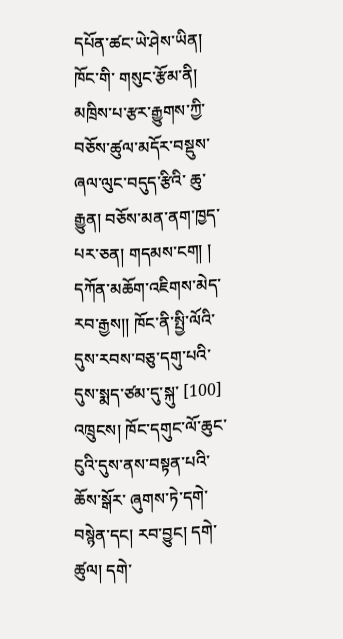དཔོན་ཚང་ཡེ་ཤེས་ཡིན། ཁོང་གི་ གསུང་རྩོམ་ནི། མཁྲིས་པ་རྩར་རྒྱུགས་ཀྱི་བཅོས་ཚུལ་མདོར་བསྡུས་ཞལ་ལུང་བདུད་རྩིའི་ ཆུ་རྒྱུན། བཅོས་མན་ནག་ཁྱད་པར་ཅན། གདམས་ངག། ། དཀོན་མཆོག་འཇིགས་མེད་རབ་རྒྱས།། ཁོང་ནི་སྤྱི་ལོའི་དུས་རབས་བཅུ་དགུ་པའི་དུས་སྨད་ཙམ་དུ་སྐུ་ [100] འཁྲུངས། ཁོང་དགུང་ལོ་ཆུང་ངུའི་དུས་ནས་བསྟན་པའི་ཆོས་སྒོར་ ཞུགས་ཏེ་དགེ་བསྙེན་དང། རབ་བྱུང། དགེ་ཚུལ། དགེ་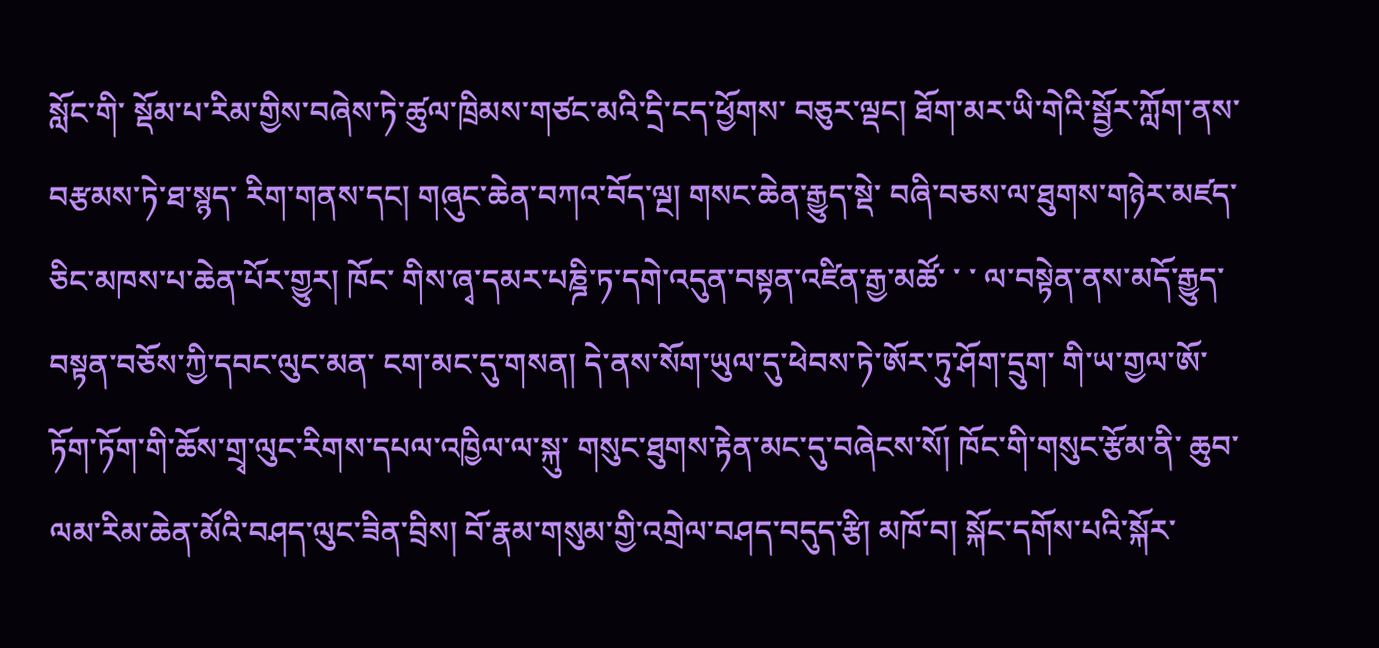སློང་གི་ སྡོམ་པ་རིམ་གྱིས་བཞེས་ཏེ་ཚུལ་ཁྲིམས་གཙང་མའི་དྲི་ངད་ཕྱོགས་ བཅུར་ལྡང། ཐོག་མར་ཡི་གེའི་སྦྱོར་ཀློག་ནས་བརྩམས་ཏེ་ཐ་སྙད་ རིག་གནས་དང། གཞུང་ཆེན་བཀའ་བོད་ལྔ། གསང་ཆེན་རྒྱུད་སྡེ་ བཞི་བཅས་ལ་ཐུགས་གཉེར་མཛད་ཅིང་མཁས་པ་ཆེན་པོར་གྱུར། ཁོང་ གིས་ཞྭ་དམར་པཎྜི་ཏ་དགེ་འདུན་བསྟན་འཛིན་རྒྱ་མཚོ་ ་ ་ ལ་བསྟེན་ནས་མདོ་རྒྱུད་བསྟན་བཅོས་ཀྱི་དབང་ལུང་མན་ ངག་མང་དུ་གསན། དེ་ནས་སོག་ཡུལ་དུ་ཕེབས་ཏེ་ཨོར་ཏུ་ཤོག་དྲུག་ གི་ཡ་གྱལ་ཨོ་ཏོག་ཏོག་གི་ཆོས་གྲྭ་ལུང་རིགས་དཔལ་འཁྱིལ་ལ་སྐུ་ གསུང་ཐུགས་རྟེན་མང་དུ་བཞེངས་སོ། ཁོང་གི་གསུང་རྩོམ་ནི་ ཆུབ་ལམ་རིམ་ཆེན་མོའི་བཤད་ལུང་ཟིན་བྲིས། བོ་རྣམ་གསུམ་གྱི་འགྲེལ་བཤད་བདུད་རྩི། མཁོ་བ། སྐོང་དགོས་པའི་སྐོར་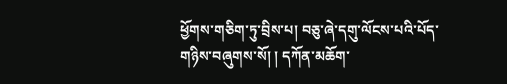ཕྱོགས་གཅིག་ཏུ་བྲིས་པ། བཅུ་ཞེ་དགུ་ལོངས་པའི་པོད་གཉིས་བཞུགས་སོ། ། དཀོན་མཆོག་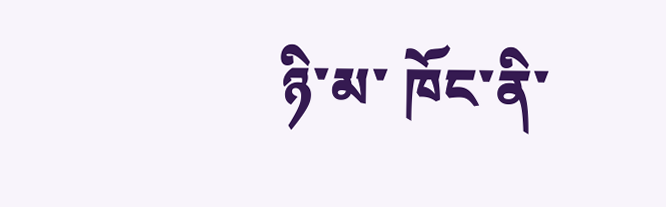ཉི་མ་ ཁོང་ནི་